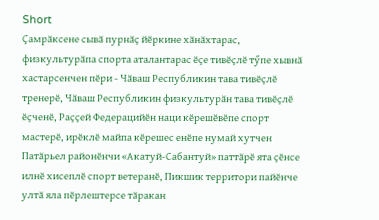Short
Ҫамрӑксене сывӑ пурнӑҫ йӗркине хӑнӑхтарас, физкультурӑпа спорта аталантарас ӗҫе тивӗҫлӗ тӳпе хывнӑ хастарсенчен пӗри - Чӑваш Республикин тава тивӗҫлӗ тренерӗ, Чӑваш Республикин физкультурӑн тава тивӗҫлӗ ӗҫченӗ, Раҫҫей Федерацийӗн наци кӗрешӗвӗпе спорт мастерӗ, ирӗклӗ майпа кӗрешес енӗпе нумай хутчен Патӑрьел районӗнчи «Акатуй-Сабантуй» паттӑрӗ ята ҫӗнсе илнӗ хисеплӗ спорт ветеранӗ, Пикшик территори пайӗнче ултӑ яла пӗрлештерсе тӑракан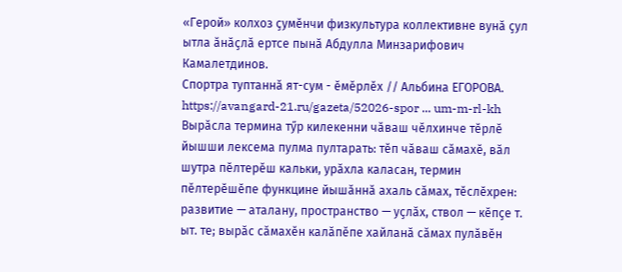«Герой» колхоз ҫумӗнчи физкультура коллективне вунӑ ҫул ытла ӑнӑҫлӑ ертсе пынӑ Абдулла Минзарифович Камалетдинов.
Спортра туптаннӑ ят-сум - ӗмӗрлӗх // Альбина ЕГОРОВА. https://avangard-21.ru/gazeta/52026-spor ... um-m-rl-kh
Вырӑсла термина тӳр килекенни чӑваш чӗлхинче тӗрлӗ йышши лексема пулма пултарать: тӗп чӑваш сӑмахӗ, вӑл шутра пӗлтерӗш кальки, урӑхла каласан, термин пӗлтерӗшӗпе функцине йышӑннӑ ахаль сӑмах, тӗслӗхрен: развитие — аталану, пространство — уҫлӑх, ствол — кӗпҫе т. ыт. те; вырӑс сӑмахӗн калӑпӗпе хайланӑ сӑмах пулӑвӗн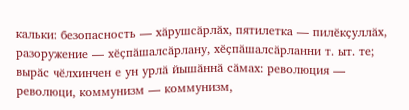кальки: безопасность — хӑрушсӑрлӑх, пятилетка — пилӗкҫуллӑх, разоружение — хӗҫпӑшалсӑрлану, хӗҫпӑшалсӑрланни т. ыт. те; вырӑс чӗлхинчен е ун урлӑ йышӑннӑ сӑмах: революция — революци, коммунизм — коммунизм,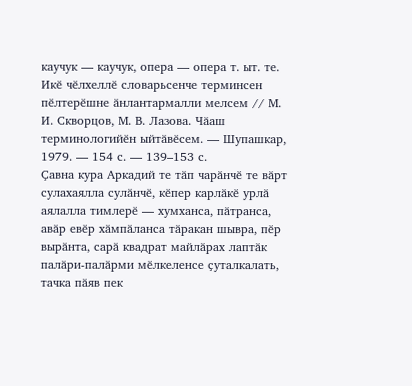каучук — каучук, опера — опера т. ыт. те.
Икӗ чӗлхеллӗ словарьсенче терминсен пӗлтерӗшне ӑнлантармалли мелсем // М. И. Скворцов, М. В. Лазова. Чӑаш терминологийӗн ыйтӑвӗсем. — Шупашкар, 1979. — 154 с. — 139–153 с.
Ҫавна кура Аркадий те тӑп чарӑнчӗ те вӑрт сулахаялла сулӑнчӗ, кӗпер карлӑкӗ урлӑ аялалла тимлерӗ — хумханса, пӑтранса, авӑр евӗр хӑмпӑланса тӑракан шывра, пӗр вырӑнта, сарӑ квадрат майлӑрах лаптӑк палӑри-палӑрми мӗлкеленсе ҫуталкалать, тачка пӑяв пек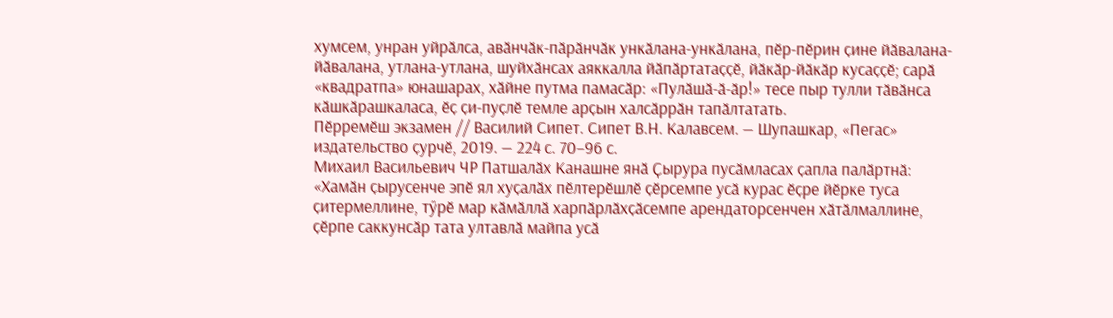хумсем, унран уйрӑлса, авӑнчӑк-пӑрӑнчӑк ункӑлана-ункӑлана, пӗр-пӗрин ҫине йӑвалана-йӑвалана, утлана-утлана, шуйхӑнсах аяккалла йӑпӑртатаҫҫӗ, йӑкӑр-йӑкӑр кусаҫҫӗ; сарӑ «квадратпа» юнашарах, хӑйне путма памасӑр: «Пулӑшӑ-ӑ-ӑр!» тесе пыр тулли тӑвӑнса кӑшкӑрашкаласа, ӗҫ ҫи-пуҫлӗ темле арҫын халсӑррӑн тапӑлтатать.
Пӗрремӗш экзамен // Василий Сипет. Сипет В.Н. Калавсем. — Шупашкар, «Пегас» издательство ҫурчӗ, 2019. — 224 с. 70–96 с.
Михаил Васильевич ЧР Патшалӑх Канашне янӑ Ҫырура пусӑмласах ҫапла палӑртнӑ: «Хамӑн ҫырусенче эпӗ ял хуҫалӑх пӗлтерӗшлӗ ҫӗрсемпе усӑ курас ӗҫре йӗрке туса ҫитермеллине, тӳрӗ мар кӑмӑллӑ харпӑрлӑхҫӑсемпе арендаторсенчен хӑтӑлмаллине, ҫӗрпе саккунсӑр тата ултавлӑ майпа усӑ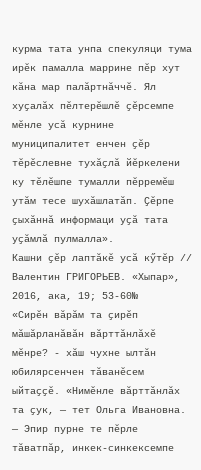курма тата унпа спекуляци тума ирӗк памалла маррине пӗр хут кӑна мар палӑртнӑччӗ. Ял хуҫалӑх пӗлтерӗшлӗ ҫӗрсемпе мӗнле усӑ курнине муниципалитет енчен ҫӗр тӗрӗслевне тухӑҫлӑ йӗркелени ку тӗлӗшпе тумалли пӗрремӗш утӑм тесе шухӑшлатӑп. Ҫӗрпе ҫыхӑннӑ информаци уҫӑ тата уҫӑмлӑ пулмалла».
Кашни ҫӗр лаптӑкӗ усӑ кӳтӗр // Валентин ГРИГОРЬЕВ. «Хыпар», 2016, ака, 19; 53-60№
«Сирӗн вӑрӑм та ҫирӗп мӑшӑрланӑвӑн вӑрттӑнлӑхӗ мӗнре? - хӑш чухне ылтӑн юбилярсенчен тӑванӗсем ыйтаҫҫӗ. «Нимӗнле вӑрттӑнлӑх та ҫук, — тет Ольга Ивановна. — Эпир пурне те пӗрле тӑватпӑр, инкек-синкексемпе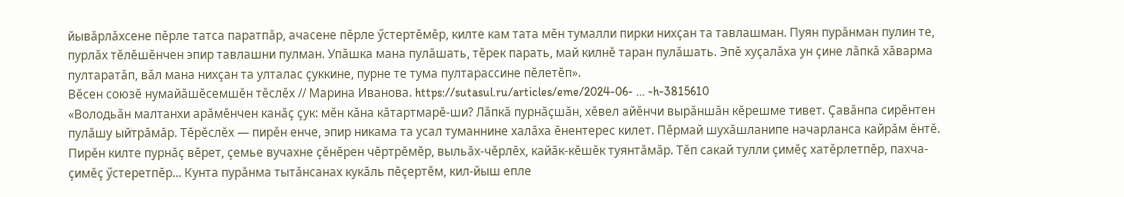йывӑрлӑхсене пӗрле татса паратпӑр, ачасене пӗрле ӳстертӗмӗр, килте кам тата мӗн тумалли пирки нихҫан та тавлашман. Пуян пурӑнман пулин те, пурлӑх тӗлӗшӗнчен эпир тавлашни пулман. Упӑшка мана пулӑшать, тӗрек парать, май килнӗ таран пулӑшать. Эпӗ хуҫалӑха ун ҫине лӑпкӑ хӑварма пултаратӑп, вӑл мана нихҫан та улталас ҫуккине, пурне те тума пултарассине пӗлетӗп».
Вӗсен союзӗ нумайӑшӗсемшӗн тӗслӗх // Марина Иванова. https://sutasul.ru/articles/eme/2024-06- ... -h-3815610
«Володьӑн малтанхи арӑмӗнчен канӑҫ ҫук: мӗн кӑна кӑтартмарӗ-ши? Лӑпкӑ пурнӑҫшӑн, хӗвел айӗнчи вырӑншӑн кӗрешме тивет. Ҫавӑнпа сирӗнтен пулӑшу ыйтрӑмӑр. Тӗрӗслӗх — пирӗн енче, эпир никама та усал туманнине халӑха ӗнентерес килет. Пӗрмай шухӑшланипе начарланса кайрӑм ӗнтӗ. Пирӗн килте пурнӑҫ вӗрет, ҫемье вучахне ҫӗнӗрен чӗртрӗмӗр, выльӑх-чӗрлӗх, кайӑк-кӗшӗк туянтӑмӑр. Тӗп сакай тулли ҫимӗҫ хатӗрлетпӗр, пахча-ҫимӗҫ ӳстеретпӗр... Кунта пурӑнма тытӑнсанах кукӑль пӗҫертӗм, кил-йыш епле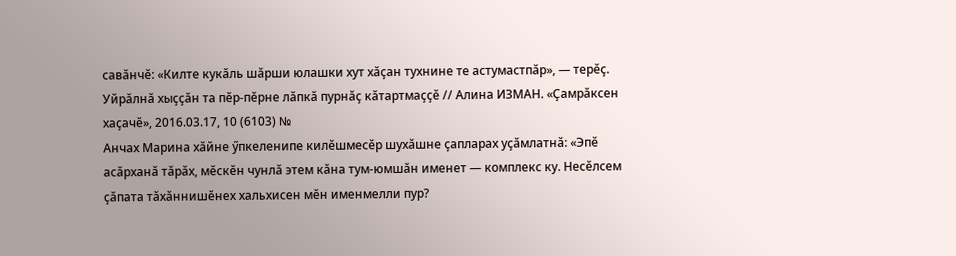савӑнчӗ: «Килте кукӑль шӑрши юлашки хут хӑҫан тухнине те астумастпӑр», — терӗҫ.
Уйрӑлнӑ хыҫҫӑн та пӗр-пӗрне лӑпкӑ пурнӑҫ кӑтартмаҫҫӗ // Алина ИЗМАН. «Ҫамрӑксен хаҫачӗ», 2016.03.17, 10 (6103) №
Анчах Марина хӑйне ӳпкеленипе килӗшмесӗр шухӑшне ҫапларах уҫӑмлатнӑ: «Эпӗ асӑрханӑ тӑрӑх, мӗскӗн чунлӑ этем кӑна тум-юмшӑн именет — комплекс ку. Несӗлсем ҫӑпата тӑхӑннишӗнех хальхисен мӗн именмелли пур?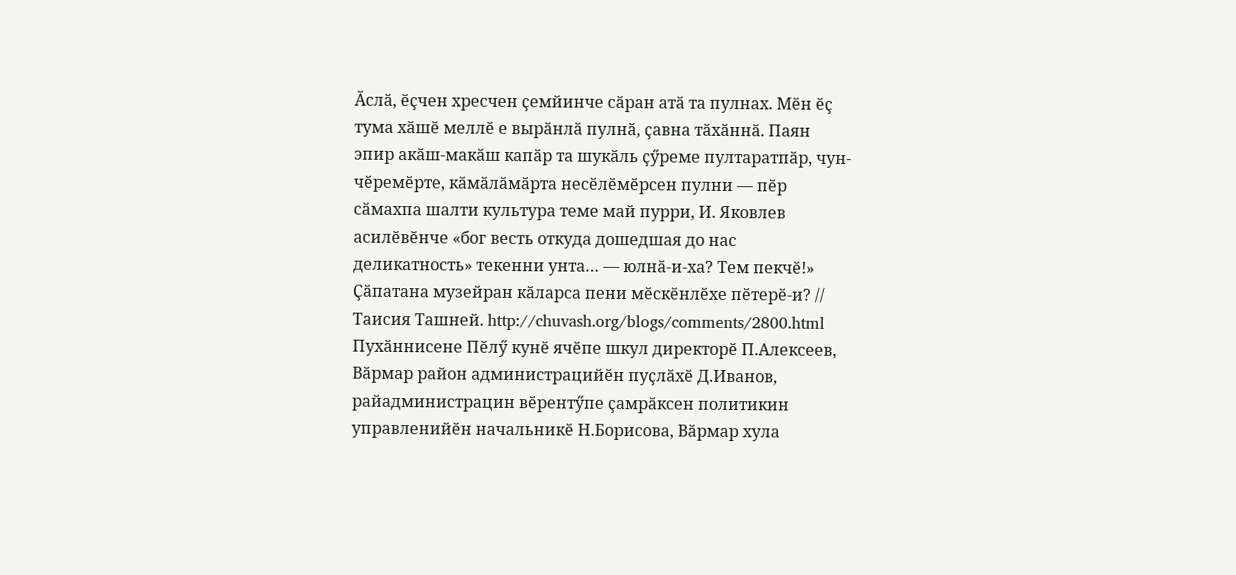Ӑслӑ, ӗҫчен хресчен ҫемйинче сӑран атӑ та пулнах. Мӗн ӗҫ тума хӑшӗ меллӗ е вырӑнлӑ пулнӑ, ҫавна тӑхӑннӑ. Паян эпир акӑш-макӑш капӑр та шукӑль ҫӳреме пултаратпӑр, чун-чӗремӗрте, кӑмӑлӑмӑрта несӗлӗмӗрсен пулни — пӗр сӑмахпа шалти культура теме май пурри, И. Яковлев асилӗвӗнче «бог весть откуда дошедшая до нас деликатность» текенни унта… — юлнӑ-и-ха? Тем пекчӗ!»
Ҫӑпатана музейран кӑларса пени мӗскӗнлӗхе пӗтерӗ-и? // Таисия Ташней. http://chuvash.org/blogs/comments/2800.html
Пухӑннисене Пӗлӳ кунӗ ячӗпе шкул директорӗ П.Алексеев, Вӑрмар район администрацийӗн пуҫлӑхӗ Д.Иванов, райадминистрацин вӗрентӳпе ҫамрӑксен политикин управленийӗн начальникӗ Н.Борисова, Вӑрмар хула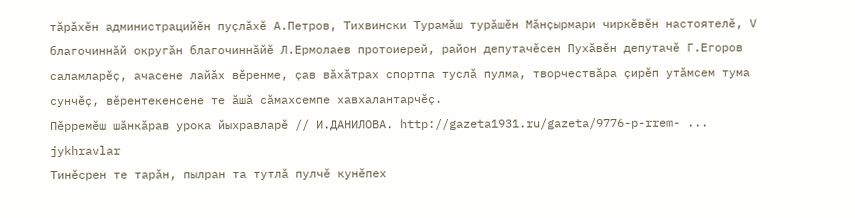тӑрӑхӗн администрацийӗн пуҫлӑхӗ А.Петров, Тихвински Турамӑш турӑшӗн Мӑнҫырмари чиркӗвӗн настоятелӗ, V благочиннӑй округӑн благочиннӑйӗ Л.Ермолаев протоиерей, район депутачӗсен Пухӑвӗн депутачӗ Г.Егоров саламларӗҫ, ачасене лайӑх вӗренме, ҫав вӑхӑтрах спортпа туслӑ пулма, творчествӑра ҫирӗп утӑмсем тума сунчӗҫ, вӗрентекенсене те ӑшӑ сӑмахсемпе хавхалантарчӗҫ.
Пӗрремӗш шӑнкӑрав урока йыхравларӗ // И.ДАНИЛОВА. http://gazeta1931.ru/gazeta/9776-p-rrem- ... jykhravlar
Тинӗсрен те тарӑн, пылран та тутлӑ пулчӗ кунӗпех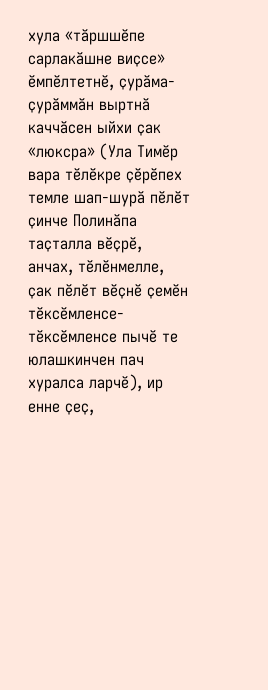хула «тӑршшӗпе сарлакӑшне виҫсе» ӗмпӗлтетнӗ, ҫурӑма-ҫурӑммӑн выртнӑ каччӑсен ыйхи ҫак «люксра» (Ула Тимӗр вара тӗлӗкре ҫӗрӗпех темле шап-шурӑ пӗлӗт ҫинче Полинӑпа таҫталла вӗҫрӗ, анчах, тӗлӗнмелле, ҫак пӗлӗт вӗҫнӗ ҫемӗн тӗксӗмленсе-тӗксӗмленсе пычӗ те юлашкинчен пач хуралса ларчӗ), ир енне ҫеҫ,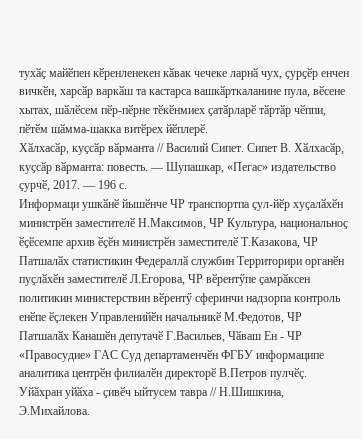тухӑҫ майӗпен кӗренленекен кӑвак чечеке ларнӑ чух, ҫурҫӗр енчен вичкӗн, харсӑр варкӑш та кастарса вашкӑрткаланине пула, вӗсене хытах, шӑлӗсем пӗр-пӗрне тӗкӗнмиех ҫатӑрларӗ тӑртӑр чӗппи, пӗтӗм шӑмма-шакка витӗрех йӗплерӗ.
Хӑлхасӑр, куҫсӑр вӑрманта // Василий Сипет. Сипет В. Хӑлхасӑр, куҫсӑр вӑрманта: повесть. — Шупашкар, «Пегас» издательство ҫурчӗ, 2017. — 196 с.
Информаци ушкӑнӗ йышӗнче ЧР транспортпа ҫул-йӗр хуҫалӑхӗн министрӗн заместителӗ Н.Максимов, ЧР Культура, национальноҫ ӗҫӗсемпе архив ӗҫӗн министрӗн заместителӗ Т.Казакова, ЧР Патшалӑх статистикин Федераллӑ службин Территорири органӗн пуҫлӑхӗн заместителӗ Л.Егорова, ЧР вӗрентӳпе ҫамрӑксен политикин министерствин вӗрентӳ сферинчи надзорпа контроль енӗпе ӗҫлекен Управленийӗн начальникӗ М.Федотов, ЧР Патшалӑх Канашӗн депутачӗ Г.Васильев, Чӑваш Ен - ЧР «Правосудие» ГАС Суд департаменчӗн ФГБУ информаципе аналитика центрӗн филиалӗн директорӗ В.Петров пулчӗҫ.
Уйӑхран уйӑха - ҫивӗч ыйтусем тавра // Н.Шишкина, Э.Михайлова.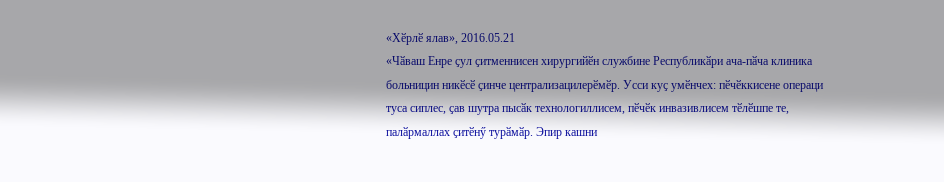«Хӗрлӗ ялав», 2016.05.21
«Чӑваш Енре ҫул ҫитменнисен хирургийӗн службине Республикӑри ача-пӑча клиника больницин никӗсӗ ҫинче централизацилерӗмӗр. Усси куҫ умӗнчех: пӗчӗккисене операци туса сиплес, ҫав шутра пысӑк технологиллисем, пӗчӗк инвазивлисем тӗлӗшпе те, палӑрмаллах ҫитӗнӳ турӑмӑр. Эпир кашни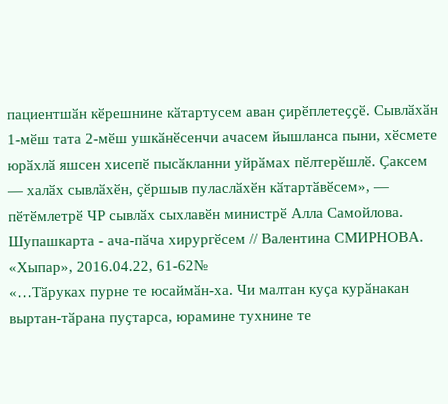пациентшӑн кӗрешнине кӑтартусем аван ҫирӗплетеҫҫӗ. Сывлӑхӑн 1-мӗш тата 2-мӗш ушкӑнӗсенчи ачасем йышланса пыни, хӗсмете юрӑхлӑ яшсен хисепӗ пысӑкланни уйрӑмах пӗлтерӗшлӗ. Ҫаксем — халӑх сывлӑхӗн, ҫӗршыв пуласлӑхӗн кӑтартӑвӗсем», — пӗтӗмлетрӗ ЧР сывлӑх сыхлавӗн министрӗ Алла Самойлова.
Шупашкарта - ача-пӑча хирургӗсем // Валентина СМИРНОВА. «Хыпар», 2016.04.22, 61-62№
«…Тӑруках пурне те юсаймӑн-ха. Чи малтан куҫа курӑнакан выртан-тӑрана пуҫтарса, юрамине тухнине те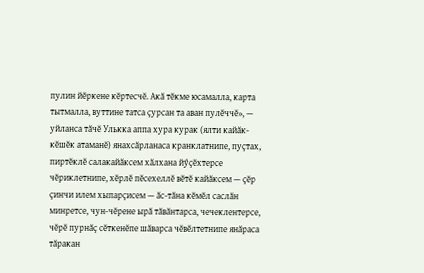пулин йӗркене кӗртесчӗ. Акӑ тӗкме юсамалла, карта тытмалла, вуттине татса ҫурсан та аван пулӗччӗ», — уйланса тӑчӗ Улькка аппа хура курак (ялти кайӑк-кӗшӗк атаманӗ) янахсӑрланаса кранклатнипе, пуҫтах, пиртӗклӗ салакайӑксем хӑлхана йӳҫӗхтерсе чӗриклетнипе, хӗрлӗ пӗсехеллӗ вӗтӗ кайӑксем — ҫӗр ҫинчи илем хыпарҫисем — ӑс-тӑна кӗмӗл саслӑн минретсе, чун-чӗрене ырӑ тӑвӑнтарса, чечеклентерсе, чӗрӗ пурнӑҫ сӗткенӗпе шӑварса чӗвӗлтетнипе янӑраса тӑракан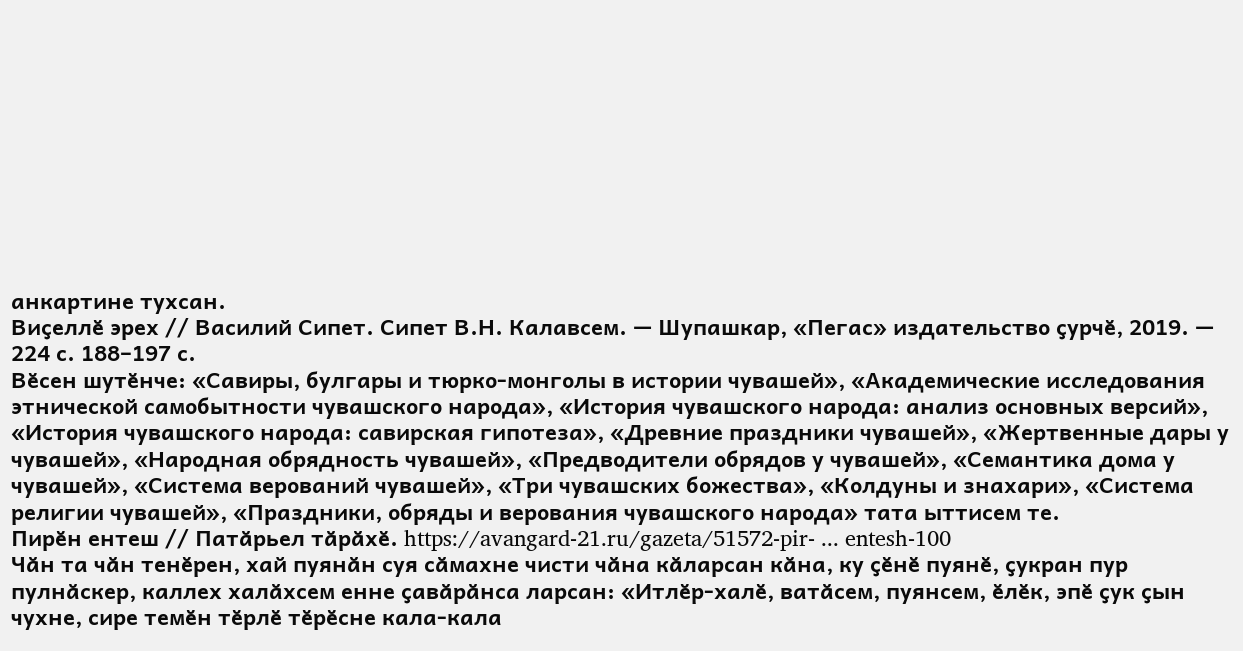анкартине тухсан.
Виҫеллӗ эрех // Василий Сипет. Сипет В.Н. Калавсем. — Шупашкар, «Пегас» издательство ҫурчӗ, 2019. — 224 с. 188–197 с.
Вӗсен шутӗнче: «Савиры, булгары и тюрко-монголы в истории чувашей», «Академические исследования этнической самобытности чувашского народа», «История чувашского народа: анализ основных версий», «История чувашского народа: савирская гипотеза», «Древние праздники чувашей», «Жертвенные дары у чувашей», «Народная обрядность чувашей», «Предводители обрядов у чувашей», «Семантика дома у чувашей», «Система верований чувашей», «Три чувашских божества», «Колдуны и знахари», «Система религии чувашей», «Праздники, обряды и верования чувашского народа» тата ыттисем те.
Пирӗн ентеш // Патӑрьел тӑрӑхӗ. https://avangard-21.ru/gazeta/51572-pir- ... entesh-100
Чӑн та чӑн тенӗрен, хай пуянӑн суя сӑмахне чисти чӑна кӑларсан кӑна, ку ҫӗнӗ пуянӗ, ҫукран пур пулнӑскер, каллех халӑхсем енне ҫавӑрӑнса ларсан: «Итлӗр-халӗ, ватӑсем, пуянсем, ӗлӗк, эпӗ ҫук ҫын чухне, сире темӗн тӗрлӗ тӗрӗсне кала-кала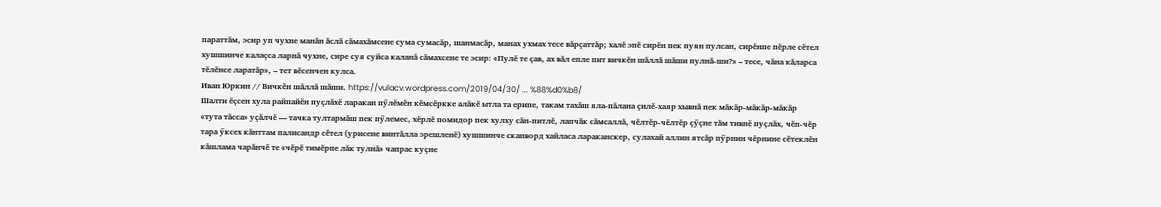параттӑм, эсир уп чухне манӑн ӑслӑ сӑмахӑмсене сума сумасӑр, шанмасӑр, манах ухмах тесе вӑрҫаттӑр; халӗ эпӗ сирӗн пек пуян пулсан, сирӗнпе пӗрле сӗтел хушшинче калаҫса ларнӑ чухне, сире суя суйса каланӑ сӑмахсене те эсир: «Пулӗ те ҫав, ах вӑл епле пит вичкӗн шӑллӑ шӑши пулнӑ-ши?» – тесе, чӑна кӑларса тӗлӗнсе ларатӑр», – тет вӗсенчен кулса.
Иван Юркин // Вичкӗн шӑллӑ шӑши. https://vulacv.wordpress.com/2019/04/30/ ... %88%d0%b8/
Шалти ӗҫсен хула райпайӗн пуҫлӑхӗ ларакан пӳлӗмӗн кӗмсӗркке алӑкӗ ытла та ерипе, такам тахӑш яла-пӑлана ҫилӗ-хаяр хывнӑ пек мӑкӑр-мӑкӑр-мӑкӑр «тута тӑсса» уҫӑлчӗ — тачка тултармӑш пек пӳлемес, хӗрлӗ помидор пек хулху сӑн-питлӗ, лапчӑк сӑмсаллӑ, чӗлтӗр-чӗлтӗр ҫӳҫне тӑм тивнӗ пуҫлӑх, чӗп-чӗр тара ӳксех кӑнттам палисандр сӗтел (урисене винтӑлла эрешленӗ) хушшинче сканворд хайласа лараканскер, сулахай аллин ятсӑр пӳрнин чӗрнине сӗтеклӗн кӑшлама чарӑнчӗ те «чӗрӗ тимӗрпе лӑк тулнӑ» чапрас куҫне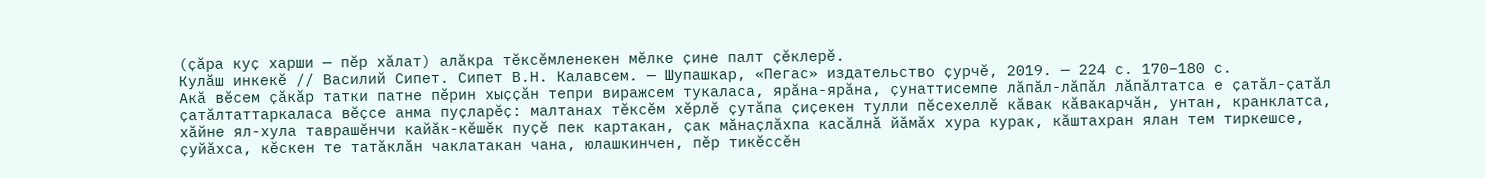(ҫӑра куҫ харши — пӗр хӑлат) алӑкра тӗксӗмленекен мӗлке ҫине палт ҫӗклерӗ.
Кулӑш инкекӗ // Василий Сипет. Сипет В.Н. Калавсем. — Шупашкар, «Пегас» издательство ҫурчӗ, 2019. — 224 с. 170–180 с.
Акӑ вӗсем ҫӑкӑр татки патне пӗрин хыҫҫӑн тепри виражсем тукаласа, ярӑна-ярӑна, ҫунаттисемпе лӑпӑл-лӑпӑл лӑпӑлтатса е ҫатӑл-ҫатӑл ҫатӑлтаттаркаласа вӗҫсе анма пуҫларӗҫ: малтанах тӗксӗм хӗрлӗ ҫутӑпа ҫиҫекен тулли пӗсехеллӗ кӑвак кӑвакарчӑн, унтан, кранклатса, хӑйне ял-хула таврашӗнчи кайӑк-кӗшӗк пуҫӗ пек картакан, ҫак мӑнаҫлӑхпа касӑлнӑ йӑмӑх хура курак, кӑштахран ялан тем тиркешсе, ҫуйӑхса, кӗскен те татӑклӑн чаклатакан чана, юлашкинчен, пӗр тикӗссӗн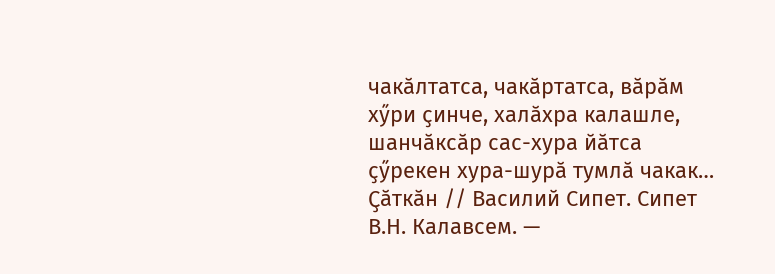чакӑлтатса, чакӑртатса, вӑрӑм хӳри ҫинче, халӑхра калашле, шанчӑксӑр сас-хура йӑтса ҫӳрекен хура-шурӑ тумлӑ чакак…
Ҫӑткӑн // Василий Сипет. Сипет В.Н. Калавсем. —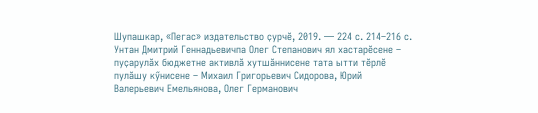Шупашкар, «Пегас» издательство ҫурчӗ, 2019. — 224 с. 214–216 с.
Унтан Дмитрий Геннадьевичпа Олег Степанович ял хастарӗсене – пуҫарулӑх бюджетне активлӑ хутшӑннисене тата ытти тӗрлӗ пулӑшу кӳнисене – Михаил Григорьевич Сидорова, Юрий Валерьевич Емельянова, Олег Германович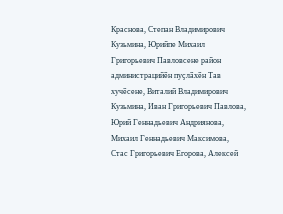Краснова, Степан Владимирович Кузьмина, Юрийпе Михаил Григорьевич Павловсене район администрацийӗн пуҫлӑхӗн Тав хучӗсене, Виталий Владимирович Кузьмина, Иван Григорьевич Павлова, Юрий Геннадьевич Андриянова, Михаил Геннадьевич Максимова, Стас Григорьевич Егорова, Алексей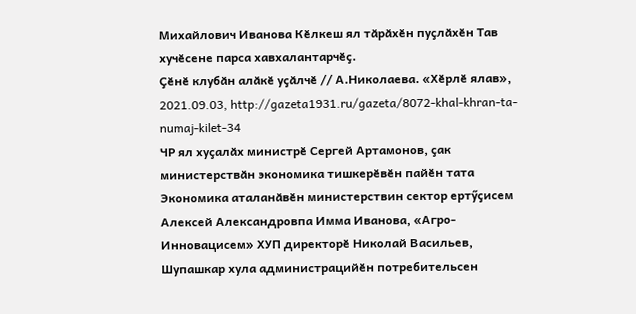Михайлович Иванова Кӗлкеш ял тӑрӑхӗн пуҫлӑхӗн Тав хучӗсене парса хавхалантарчӗҫ.
Ҫӗнӗ клубӑн алӑкӗ уҫӑлчӗ // А.Николаева. «Хӗрлӗ ялав», 2021.09.03, http://gazeta1931.ru/gazeta/8072-khal-khran-ta-numaj-kilet-34
ЧР ял хуҫалӑх министрӗ Сергей Артамонов, ҫак министерствӑн экономика тишкерӗвӗн пайӗн тата Экономика аталанӑвӗн министерствин сектор ертӳҫисем Алексей Александровпа Имма Иванова, «Агро-Инновацисем» ХУП директорӗ Николай Васильев, Шупашкар хула администрацийӗн потребительсен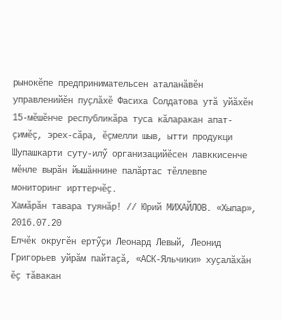рынокӗпе предпринимательсен аталанӑвӗн управленийӗн пуҫлӑхӗ Фасиха Солдатова утӑ уйӑхӗн 15-мӗшӗнче республикӑра туса кӑларакан апат-ҫимӗҫ, эрех-сӑра, ӗҫмелли шыв, ытти продукци Шупашкарти суту-илӳ организацийӗсен лавккисенче мӗнле вырӑн йышӑннине палӑртас тӗллевпе мониторинг ирттерчӗҫ.
Хамӑрӑн тавара туянӑр! // Юрий МИХАЙЛОВ. «Хыпар», 2016.07.20
Елчӗк округӗн ертӳҫи Леонард Левый, Леонид Григорьев уйрӑм пайтаҫӑ, «АСК-Яльчики» хуҫалӑхӑн ӗҫ тӑвакан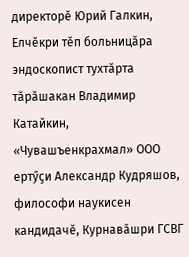директорӗ Юрий Галкин, Елчӗкри тӗп больницӑра эндоскопист тухтӑрта тӑрӑшакан Владимир Катайкин, «Чувашъенкрахмал» ООО ертӳҫи Александр Кудряшов, философи наукисен кандидачӗ, Курнавӑшри ГСВГ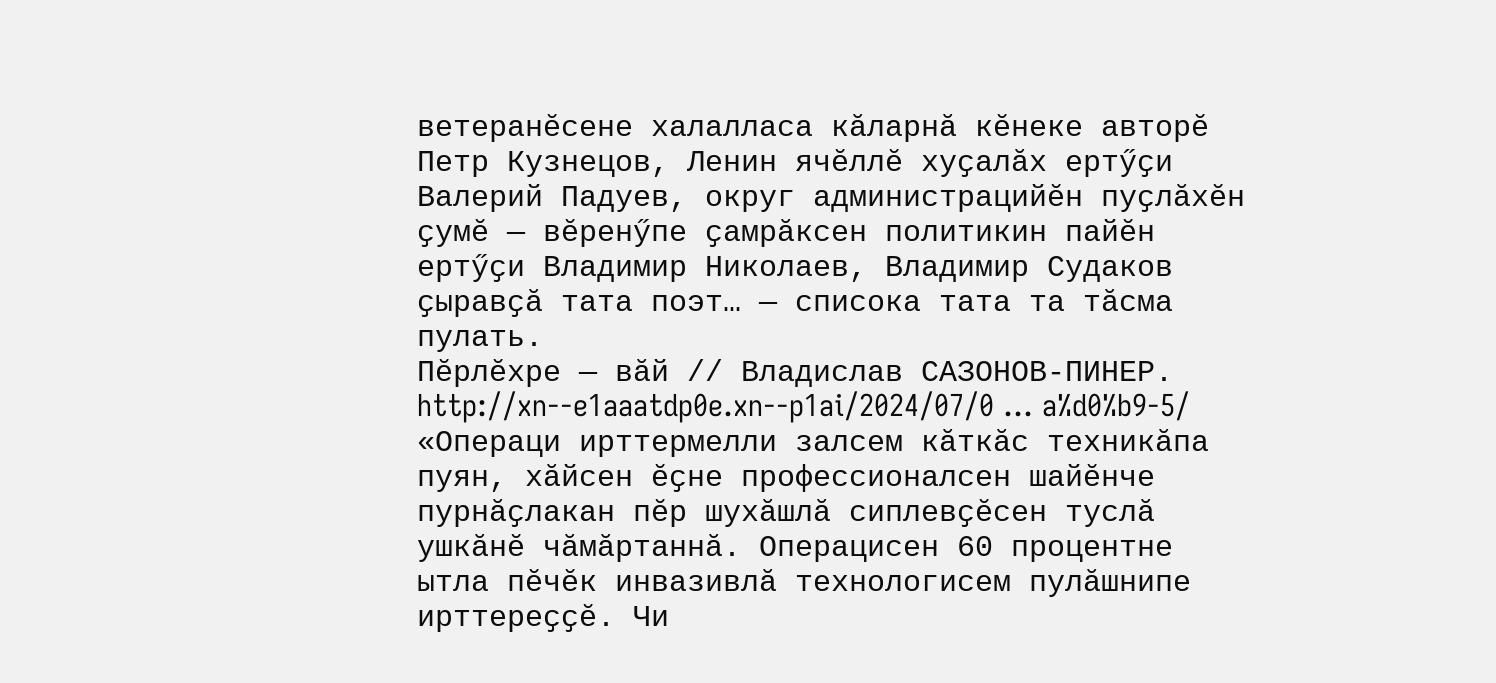ветеранӗсене халалласа кӑларнӑ кӗнеке авторӗ Петр Кузнецов, Ленин ячӗллӗ хуҫалӑх ертӳҫи Валерий Падуев, округ администрацийӗн пуҫлӑхӗн ҫумӗ — вӗренӳпе ҫамрӑксен политикин пайӗн ертӳҫи Владимир Николаев, Владимир Судаков ҫыравҫӑ тата поэт… — списока тата та тӑсма пулать.
Пӗрлӗхре — вӑй // Владислав САЗОНОВ-ПИНЕР. http://xn--e1aaatdp0e.xn--p1ai/2024/07/0 ... a%d0%b9-5/
«Операци ирттермелли залсем кӑткӑс техникӑпа пуян, хӑйсен ӗҫне профессионалсен шайӗнче пурнӑҫлакан пӗр шухӑшлӑ сиплевҫӗсен туслӑ ушкӑнӗ чӑмӑртаннӑ. Операцисен 60 процентне ытла пӗчӗк инвазивлӑ технологисем пулӑшнипе ирттереҫҫӗ. Чи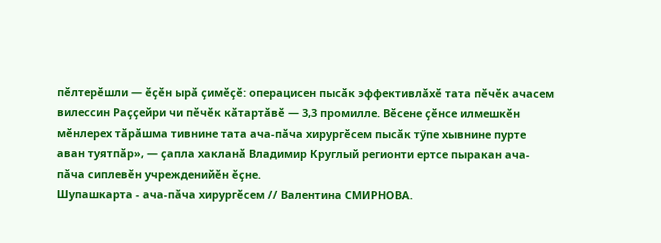пӗлтерӗшли — ӗҫӗн ырӑ ҫимӗҫӗ: операцисен пысӑк эффективлӑхӗ тата пӗчӗк ачасем вилессин Раҫҫейри чи пӗчӗк кӑтартӑвӗ — 3,3 промилле. Вӗсене ҫӗнсе илмешкӗн мӗнлерех тӑрӑшма тивнине тата ача-пӑча хирургӗсем пысӑк тӳпе хывнине пурте аван туятпӑр», — ҫапла хакланӑ Владимир Круглый регионти ертсе пыракан ача-пӑча сиплевӗн учрежденийӗн ӗҫне.
Шупашкарта - ача-пӑча хирургӗсем // Валентина СМИРНОВА.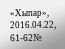«Хыпар», 2016.04.22, 61-62№